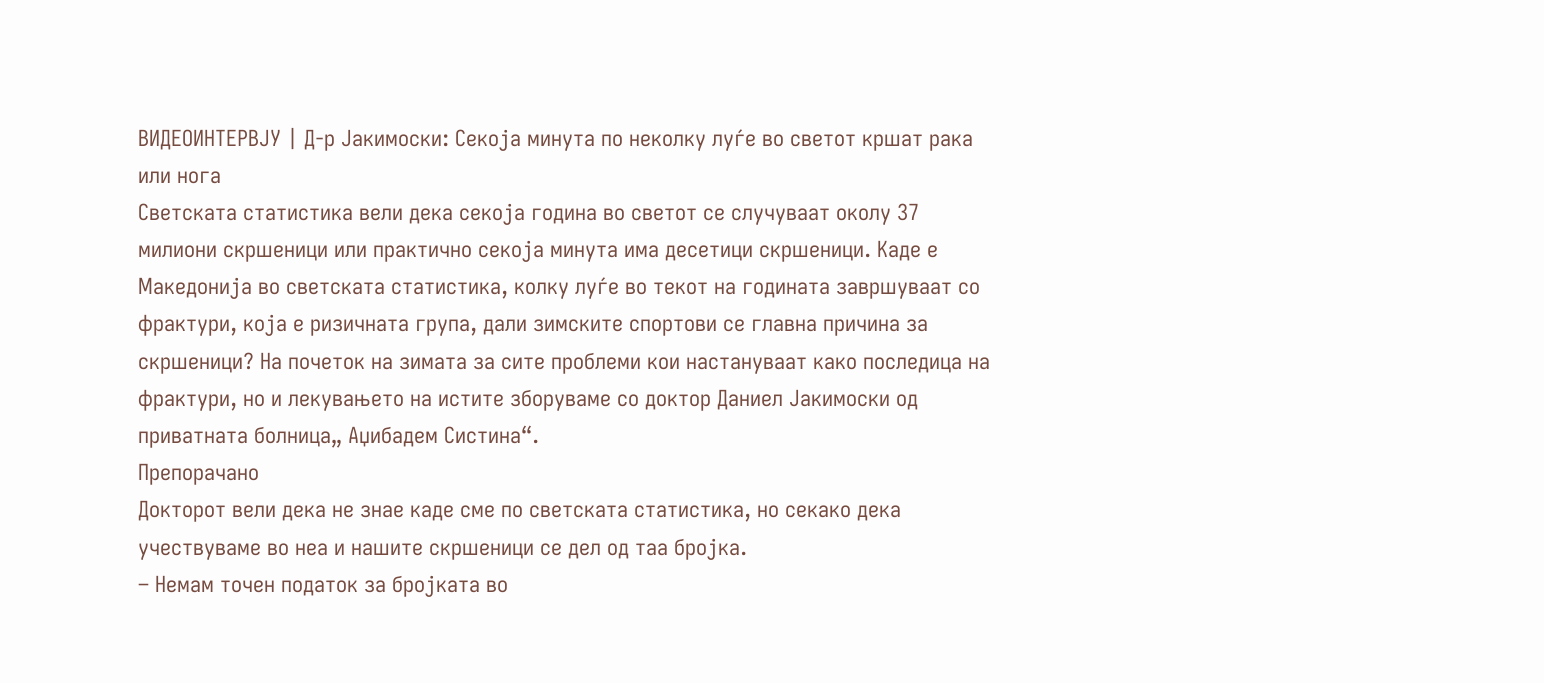ВИДЕОИНТЕРВЈУ | Д-р Јакимоски: Секоја минута по неколку луѓе во светот кршат рака или нога
Светската статистика вели дека секоја година во светот се случуваат околу 37 милиони скршеници или практично секоја минута има десетици скршеници. Каде е Македонија во светската статистика, колку луѓе во текот на годината завршуваат со фрактури, која е ризичната група, дали зимските спортови се главна причина за скршеници? На почеток на зимата за сите проблеми кои настануваат како последица на фрактури, но и лекувањето на истите зборуваме со доктор Даниел Јакимоски од приватната болница„ Аџибадем Систина“.
Препорачано
Докторот вели дека не знае каде сме по светската статистика, но секако дека учествуваме во неа и нашите скршеници се дел од таа бројка.
– Немам точен податок за бројката во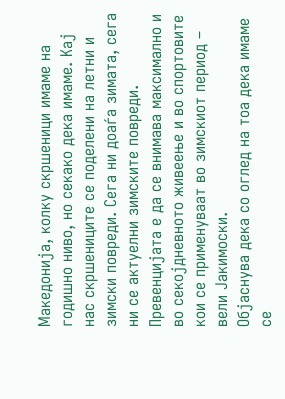Македонија, колку скршеници имаме на годишно ниво, но секако дека имаме. Кај нас скршениците се поделени на летни и зимски повреди. Сега ни доаѓа зимата, сега ни се актуелни зимските повреди. Превенцијата е да се внимава максимално и во секојдневното живеење и во спортовите кои се применуваат во зимскиот период – вели Јакимоски.
Објаснува дека со оглед на тоа дека имаме се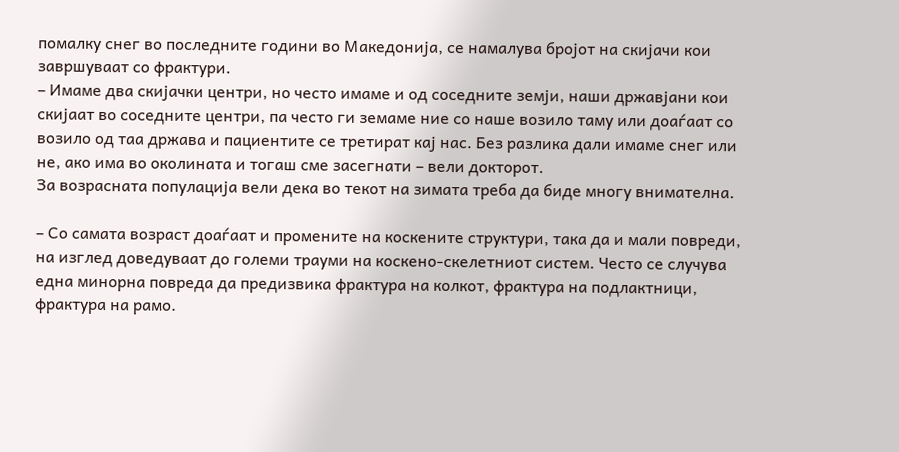помалку снег во последните години во Македонија, се намалува бројот на скијачи кои завршуваат со фрактури.
– Имаме два скијачки центри, но често имаме и од соседните земји, наши државјани кои скијаат во соседните центри, па често ги земаме ние со наше возило таму или доаѓаат со возило од таа држава и пациентите се третират кај нас. Без разлика дали имаме снег или не, ако има во околината и тогаш сме засегнати – вели докторот.
За возрасната популација вели дека во текот на зимата треба да биде многу внимателна.

– Со самата возраст доаѓаат и промените на коскените структури, така да и мали повреди, на изглед доведуваат до големи трауми на коскено-скелетниот систем. Често се случува една минорна повреда да предизвика фрактура на колкот, фрактура на подлактници, фрактура на рамо.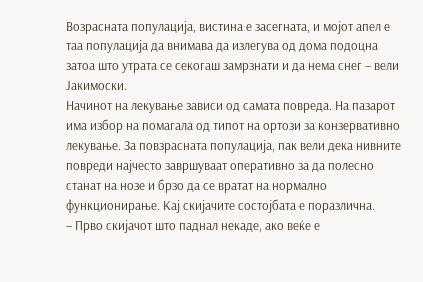Возрасната популација, вистина е засегната, и мојот апел е таа популација да внимава да излегува од дома подоцна затоа што утрата се секогаш замрзнати и да нема снег – вели Јакимоски.
Начинот на лекување зависи од самата повреда. На пазарот има избор на помагала од типот на ортози за конзервативно лекување. За повзрасната популација, пак вели дека нивните повреди најчесто завршуваат оперативно за да полесно станат на нозе и брзо да се вратат на нормално функционирање. Кај скијачите состојбата е поразлична.
– Прво скијачот што паднал некаде, ако веќе е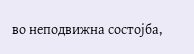во неподвижна состојба,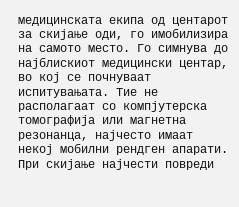медицинската екипа од центарот за скијање оди, го имобилизира на самото место. Го симнува до најблискиот медицински центар, во кој се почнуваат испитувањата. Тие не располагаат со компјутерска томографија или магнетна резонанца, најчесто имаат некој мобилни рендген апарати. При скијање најчести повреди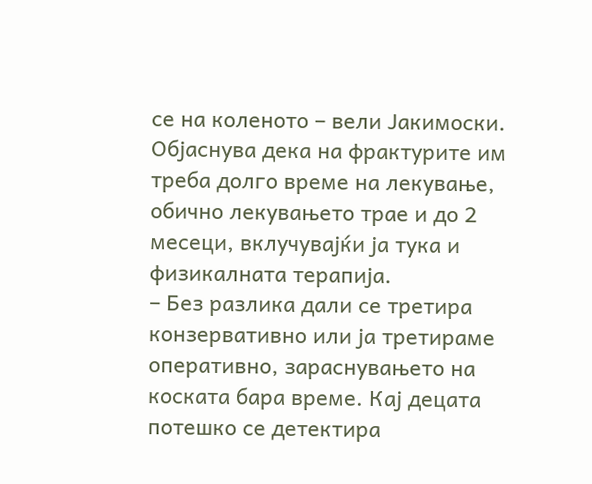се на коленото – вели Јакимоски.
Објаснува дека на фрактурите им треба долго време на лекување, обично лекувањето трае и до 2 месеци, вклучувајќи ја тука и физикалната терапија.
– Без разлика дали се третира конзервативно или ја третираме оперативно, зараснувањето на коската бара време. Кај децата потешко се детектира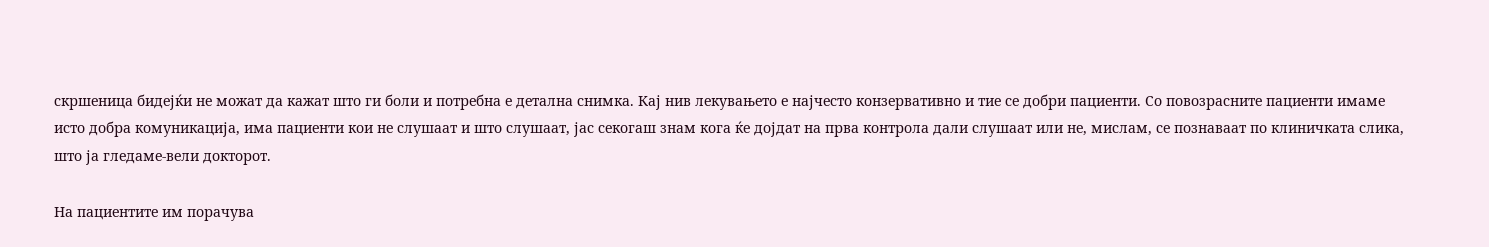скршеница бидејќи не можат да кажат што ги боли и потребна е детална снимка. Кај нив лекувањето е најчесто конзервативно и тие се добри пациенти. Со повозрасните пациенти имаме исто добра комуникација, има пациенти кои не слушаат и што слушаат, јас секогаш знам кога ќе дојдат на прва контрола дали слушаат или не, мислам, се познаваат по клиничката слика, што ја гледаме-вели докторот.

На пациентите им порачува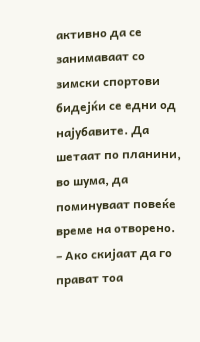активно да се занимаваат со зимски спортови бидејќи се едни од најубавите. Да шетаат по планини, во шума, да поминуваат повеќе време на отворено.
– Ако скијаат да го прават тоа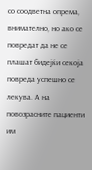со соодветна опрема, внимателно, но ако се повредат да не се плашат бидејќи секоја повреда успешно се лекува. А на повозрасните пациенти им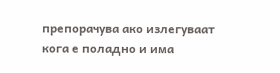препорачува ако излегуваат кога е поладно и има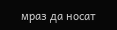мраз да носат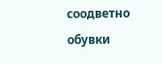соодветно обувки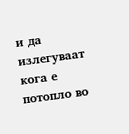и да излегуваат кога е потопло во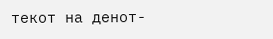текот на денот-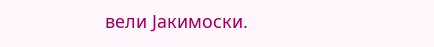вели Јакимоски.